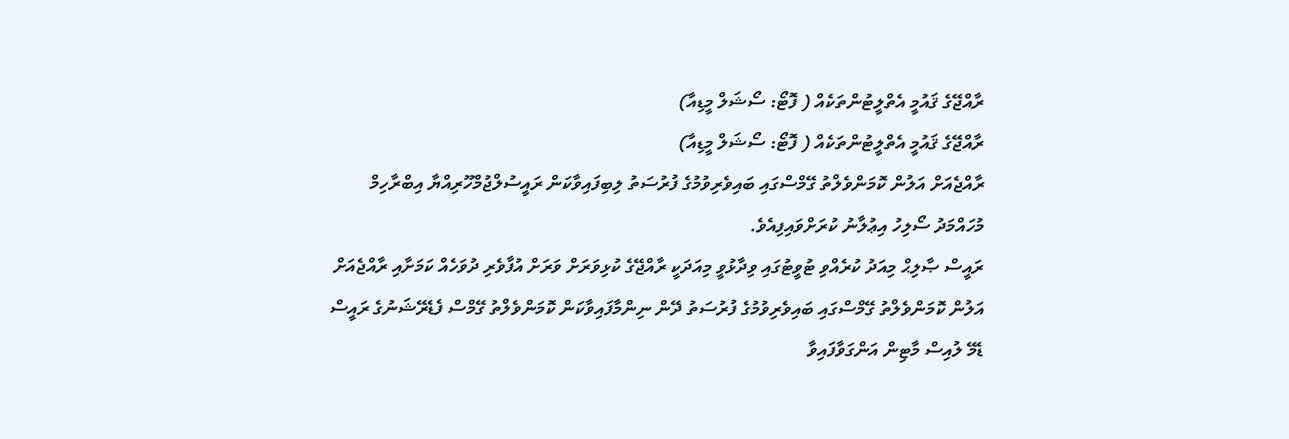ރާއްޖޭގެ ޤައުމީ އެތްލީޓުންތަކެއް ( ފޮޓޯ: ސޯޝަލް މީޑިއާ)
ރާއްޖޭގެ ޤައުމީ އެތްލީޓުންތަކެއް ( ފޮޓޯ: ސޯޝަލް މީޑިއާ)
ރާއްޖެއަށް އަލުން ކޮމަންވެލްތު ގޭމްސްގައި ބައިވެރިވުމުގެ ފުރުސަތު ލިބިފައިވާކަން ރައީސުލްޖުމްހޫރިއްޔާ އިބްރާހިމް މުހައްމަދު ސޯލިހު އިޢުލާނު ކުރަށްވައިފިއެވެ.
ރައީސް ޞާލިޙް މިއަދު ކުރެއްވި ޓުވީޓުގައި ވިދާޅުވީ މިއަދަކީ ރާއްޖޭގެ ކުޅިވަރަށް ވަރަށް އުފާވެރި ދުވަހެއް ކަމަށާއި ރާއްޖެއަށް އަލުން ކޮމަންވެލްތު ގޭމްސްގައި ބައިވެރިވުމުގެ ފުރުސަތު ދޭން ނިންމާފައިވާކަން ކޮމަންވެލްތު ގޭމްސް ފެޑެރޭޝަނުގެ ރައީސް ޑެމޭ ލުއިސް މާޓިން އަންގަވާފައިވާ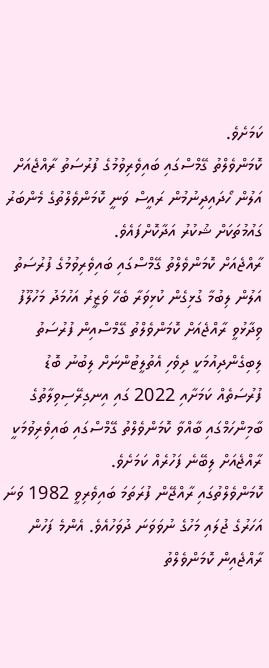ކަމަށެވެ.
ކޮމަންވެލްތު ގޭމްސްގައި ބައިވެރިވުމުގެ ފުރުސަތު ރާއްޖެއަށް އަލުން ހޯދައިދިނުމުން ރައީސް ވަނީ ކޮމަންވެލްތުގެ މެންބަރު ގައުމުތަކަށް ޝުކުރު އަދާކޮށްފައެވެ.
ރާއްޖެއަށް ކޮމަންވެލްތު ގޭމްސްގައި ބައިވެރިވުމުގެ ފުރުސަތު އަލުން ލިބުމާ ގުޅިގެން ކުޅިވަރާ ބެހޭ ވަޒީރު އަހުމަދު މަހުލޫފު ވިދާޅުވީ ރާއްޖެއަށް ކޮމަންވެލްތު ގޭމްސްއިން ފުރުސަތު ލިބިގެންދިއުމަކީ ދިވެހި އެތުލީޓުންނަށް ލިބުނު ބޮޑު ފުރުސަތެއް ކަމަށާއި 2022 ގައި އިނގިރޭސިވިލާތުގެ ބާމިންހަމްގައި ބާއްވާ ކޮމަންވެލްތު ގޭމްސްގައި ބައިވެރިވުމަކީ ރާއްޖެއަށް ލިބޭނެ ފަހުރެއް ކަމަށެވެ.
ކޮމަންވެލްތުގައި ރާއްޖޭން ފުރަތަމަ ބައިވެރިވީ 1982 ވަނަ އަހަރުގެ ޖުލައި މަހުގެ ނުވަވަނަ ދުވަހުއެވެ. އެންމެ ފަހުން ރާއްޖެއިން ކޮމަންވެލްތު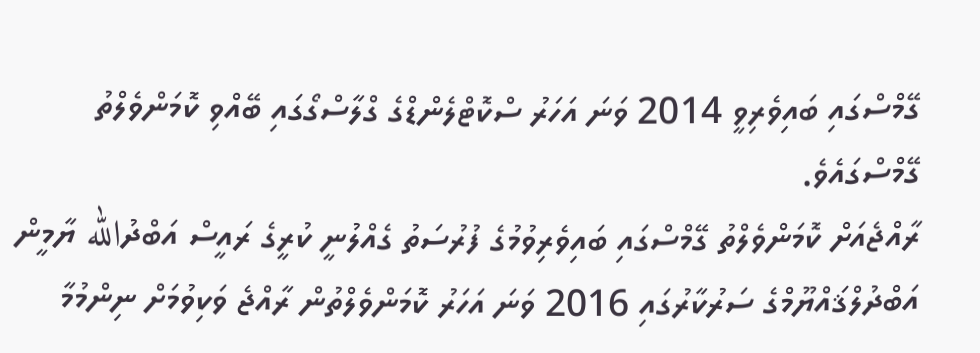ގޭމްސްގައި ބައިވެރިވީ 2014 ވަނަ އަހަރު ސްކޮޓްލެންޑްގެ ގްލާސްގޯގައި ބޭއްވި ކޮމަންވެލްތު ގޭމްސްގައެވެ.
ރާއްޖެއަށް ކޮމަންވެލްތު ގޭމްސްގައި ބައިވެރިވުމުގެ ފުރުސަތު ގެއްލުނީ ކުރީގެ ރައީސް އަބްދުالله ޔާމީން އަބްދުލްޤައްޔޫމްގެ ސަރުކާރުގައި 2016 ވަނަ އަހަރު ކޮމަންވެލްތުން ރާއްޖެ ވަކިވުމަށް ނިންމުމާ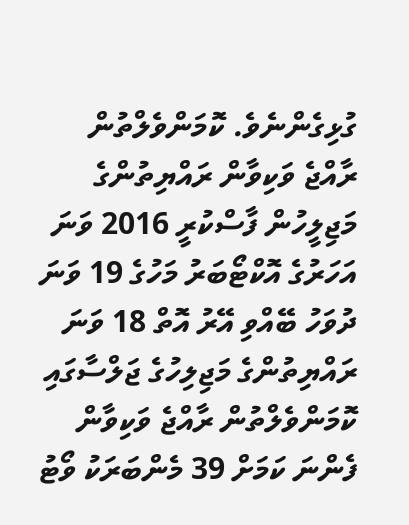ގުޅިގެންނެވެ. ކޮމަންވެލްތުން ރާއްޖެ ވަކިވާން ރައްޔިތުންގެ މަޖިލީހުން ފާސްކުރީ 2016 ވަނަ އަހަރުގެ އޮކްޓޯބަރު މަހުގެ 19 ވަނަ ދުވަހު ބޭއްވި އޭރު އޮތް 18 ވަނަ ރައްޔިތުންގެ މަޖިލިހުގެ ޖަލްސާގައި ކޮމަންވެލްތުން ރާއްޖެ ވަކިވާން ފެންނަ ކަމަށް 39 މެންބަރަކު ވޯޓު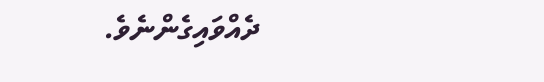ދެއްވައިގެންނެވެ.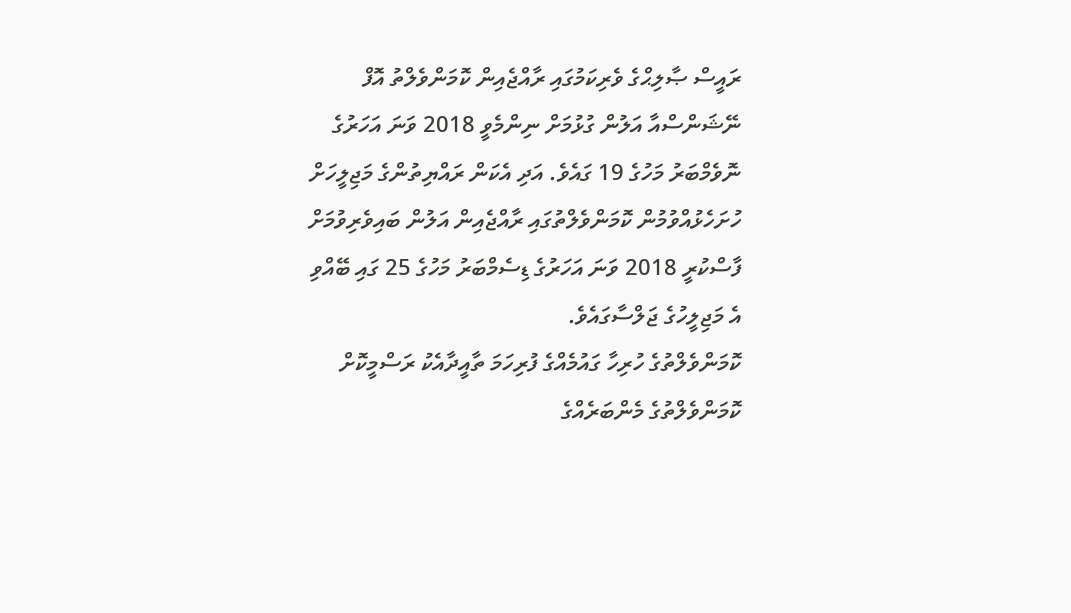ރައީސް ޞާލިޙްގެ ވެރިކަމުގައި ރާއްޖެއިން ކޮމަންވެލްތު އޮފް ނޭޝަންސްއާ އަލުން ގުޅުމަށް ނިންމެވީ 2018 ވަނަ އަހަރުގެ ނޮވެމްބަރު މަހުގެ 19 ގައެވެ. އަދި އެކަން ރައްޔިތުންގެ މަޖިލީހަށް ހުށަހެޅުއްވުމުން ކޮމަންވެލްތުގައި ރާއްޖެއިން އަލުން ބައިވެރިވުމަށް ފާސްކުރީ 2018 ވަނަ އަހަރުގެ ޑިސެމްބަރު މަހުގެ 25 ގައި ބޭއްވި އެ މަޖިލީހުގެ ޖަލްސާގައެވެ.
ކޮމަންވެލްތުގެ ހުރިހާ ގައުމެއްގެ ފުރިހަމަ ތާއީދާއެކު ރަސްމީކޮށް ކޮމަންވެލްތުގެ މެންބަރެއްގެ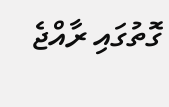ގޮތުގައި ރާއްޖެ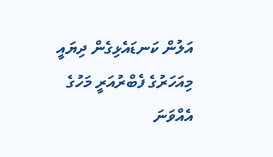އަލުން ކަނޑައެޅިގެން ދިޔައީ މިއަހަރުގެ ފެބްރުއަރީ މަހުގެ އެއްވަނަ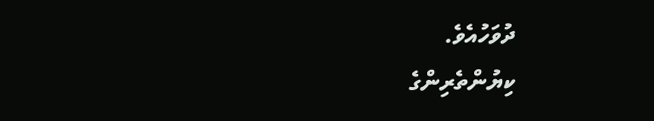ދުވަހުއެވެ.
ކިޔުންތެރިންގެ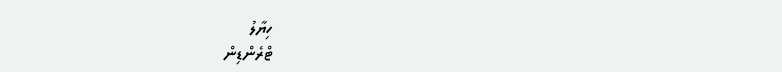ހިޔާލު
ޓްރެންޑިން